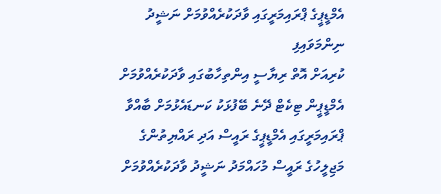އެމްޑީޕީގެ ޕްރައިމަރީގައި ވާދަކުރެއްވުމަށް ނަޝީދު ނިންމަވައިފި
ކުރިއަށް އޮތް ރިޔާސީ އިންތިހާބުގައި ވާދަކުރެއްވުމަށް އެމްޑީޕީން ޓިކެޓް ދޭނެ ބޭފުޅަކު ކަނޑައެޅުމަށް ބާއްވާ ޕްރައިމަރީގައި އެމްޑީޕީގެ ރައީސް އަދި ރައްޔިތުންގެ މަޖިލީހުގެ ރައީސް މުހައްމަދު ނަޝީދު ވާދަކުރެއްވުމަށް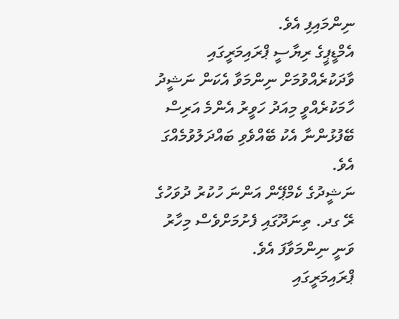ނިންމައިފި އެވެ.
އެމްޑީޕީގެ ރިޔާސީ ޕްރައިމަރީގައި ވާދަކުރެއްވުމަށް ނިންމަވާ އެކަން ނަޝީދު ހާމަކުރެއްވީ މިއަދު ހަވީރު އެންމެ އަރިސް ބޭފުޅުންނާ އެކު ބޭއްވެވި ބައްދަލުވުމެއްގަ އެވެ.
ނަޝީދުގެ ކެމްޕޭން އަންނަ ހުކުރު ދުވަހުގެ ރޭ ގދ. ތިނަދޫގައި ފެށުމަށްވެސް މިހާރު ވަނީ ނިންމަވާފަ އެވެ.
ޕްރައިމަރީގައި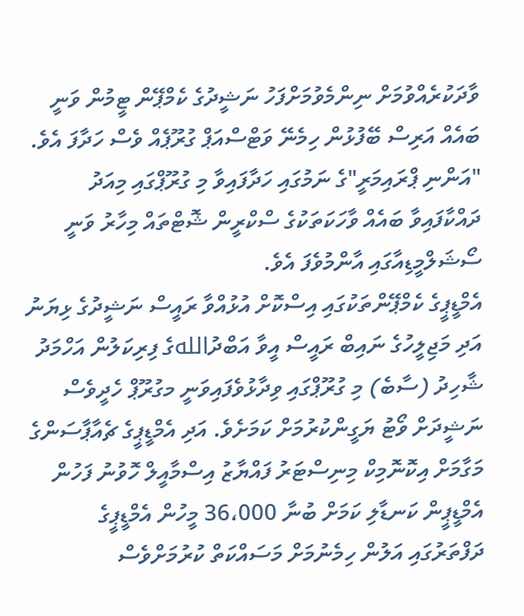ވާދަކުރެއްވުމަށް ނިންމެވުމަށްފަހު ނަޝީދުގެ ކެމްޕޭން ޓީމުން ވަނީ ބައެއް އަރިސް ބޭފުޅުން ހިމެނޭ ވަޓްސްއަޕް ގުރޫޕެއް ވެސް ހަދާފަ އެވެ.
"އަންނި ޕްރައިމަރީ"ގެ ނަމުގައި ހަދާފައިވާ މި ގުރޫޕްގައި މިއަދު ދައްކާފައިވާ ބައެއް ވާހަކަތަކުގެ ސްކްރީން ޝޮޓްތައް މިހާރު ވަނީ ސޯޝަލްމީޑިއާގައި އާންމުވެފަ އެވެ.
އެމްޑީޕީގެ ކެމްޕޭންތަކުގައި އިސްކޮށް އުޅުއްވާ ރައީސް ނަޝީދުގެ ޅިޔަނު އަދި މަޖިލީހުގެ ނައިބް ރައީސް އީވާ އަބްދުاللهގެ ފިރިކަލުން އަހްމަދު ޝާހިދު (ސާބެ) މި ގުރޫޕްގައި ވިދާޅުވެފައިވަނީ މގުރޫޕް ހެދީވެސް ނަޝީދަށް ވޯޓު ޔަގީންކުރުމަށް ކަމަށެވެ. އަދި އެމްޑީޕީގެ ޗެއާޕާސަންގެ މަގާމަށް އިކޮނޮމިކް މިނިސްޓަރު ފައްޔާޒު އިސްމާއީލް ހޮވުނު ފަހުން އެމްޑީޕީން ކަނޑާލި ކަމަށް ބުނާ 36،000 މީހުން އެމްޑީޕީގެ ދަފްތަރުގައި އަލުން ހިމެނުމަށް މަސައްކަތް ކުރުމަށްވެސް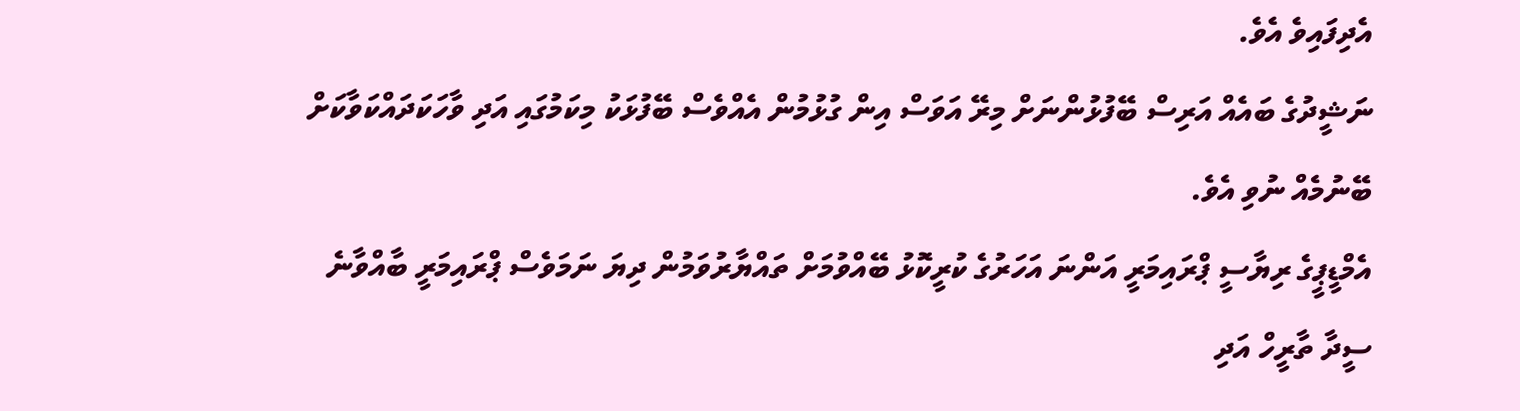އެދިފައިވެ އެވެ.
ނަޝީދުގެ ބައެއް އަރިސް ބޭފުޅުންނަށް މިރޭ އަވަސް އިން ގުޅުމުން އެއްވެސް ބޭފުޅަކު މިކަމުގައި އަދި ވާހަކަދައްކަވާކަށް ބޭނުމެއް ނުވި އެވެ.
އެމްޑީޕީގެ ރިޔާސީ ޕްރައިމަރީ އަންނަ އަހަރުގެ ކުރީކޮޅު ބޭއްވުމަށް ތައްޔާރުވަމުން ދިޔަ ނަމަވެސް ޕްރައިމަރީ ބާއްވާނެ ސީދާ ތާރީހް އަދި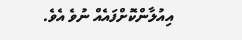އިއުލާންކޮށްފައެއް ނުވެ އެވެ.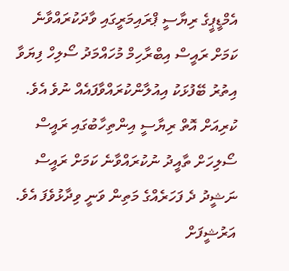އެމްޑީޕީގެ ރިޔާސީ ޕްރައިމަރީގައި ވާދަކުރައްވާނެ ކަމަށް ރައީސް އިބްރާހިމް މުހައްމަދު ސޯލިހް ފިޔަވާ އިތުރު ބޭފުޅަކު އިއުލާންކުރައްވާފައެއް ނުވެ އެވެ.
ކުރިއަށް އޮތް ރިޔާސީ އިންތިހާބުގައި ރައީސް ސޯލިހަށް ތާއީދު ނުކުރައްވާނެ ކަމަށް ރައީސް ނަޝީދު ދެ ފަހަރެއްގެ މަތިން ވަނީ ވިދާޅުވެފަ އެވެ.
އަރުޝީފަށް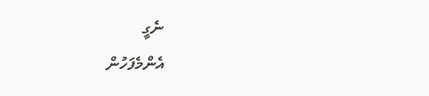ނެގީ
އެންމެފަހުން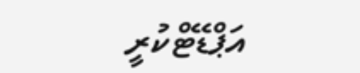އަޕްޑޭޓްކުރީ